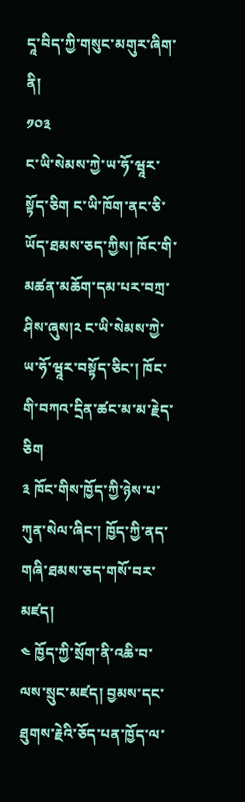དཱ་བིད་ཀྱི་གསུང་མགུར་ཞིག་ནི།
༡༠༣
ང་ཡི་སེམས་ཀྱེ་ཡ་ཧོ་ཝཱར་སྟོད་ཅིག ང་ཡི་ཁོག་ནང་ཅི་ཡོད་ཐམས་ཅད་ཀྱིས། ཁོང་གི་མཚན་མཆོག་དམ་པར་བཀྲ་ཤིས་ཞུས།༢ ང་ཡི་སེམས་ཀྱེ་ཡ་ཧོ་ཝཱར་བསྟོད་ཅིང་། ཁོང་གི་བཀའ་དྲིན་ཚང་མ་མ་རྗེད་ཅིག
༣ ཁོང་གིས་ཁྱོད་ཀྱི་ཉེས་པ་ཀུན་སེལ་ཞིང་། ཁྱོད་ཀྱི་ནད་གཞི་ཐམས་ཅད་གསོ་བར་མཛད།
༤ ཁྱོད་ཀྱི་སྲོག་ནི་འཆི་བ་ལས་སྲུང་མཛད། བྱམས་དང་ཐུགས་རྗེའི་ཅོད་པན་ཁྱོད་ལ་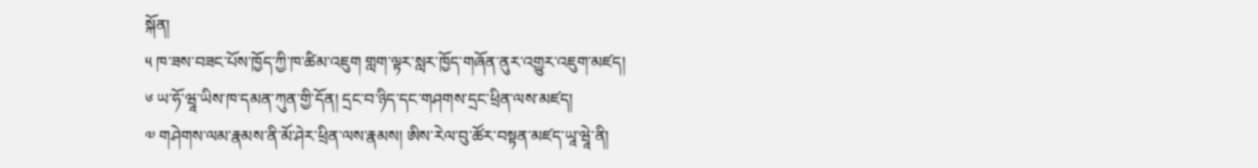སྐོན།
༥ ཁ་ཟས་བཟང་པོས་ཁྱོད་ཀྱི་ཁ་ཚིམ་འཇུག གླག་ལྟར་སླར་ཁྱོད་གཞོན་ནུར་འགྱུར་འཇུག་མཛད།
༦ ཡ་ཧོ་ཝཱ་ཡིས་ཁ་དམན་ཀུན་གྱི་དོན། དྲང་བ་ཉིད་དང་གཤགས་དྲང་ཕྲིན་ལས་མཛད།
༧ གཤེགས་ལམ་རྣམས་ནི་མོ་ཤེར་ཕྲིན་ལས་རྣམས། ཨིས་རེལ་བུ་ཚོར་བསྟན་མཛད་ཡཱ་ཝཱེ་ནི།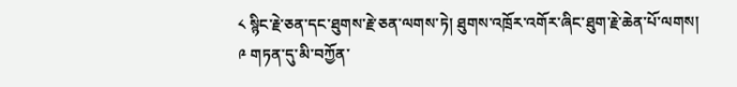༨ སྙིང་རྗེ་ཅན་དང་ཐུགས་རྗེ་ཅན་ལགས་ཏེ། ཐུགས་འཁྲོར་འགོར་ཞིང་ཐུག་རྗེ་ཆེན་པོ་ལགས།
༩ གཏན་དུ་མི་བཀྱོན་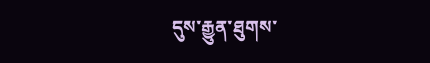དུས་རྒྱུན་ཐུགས་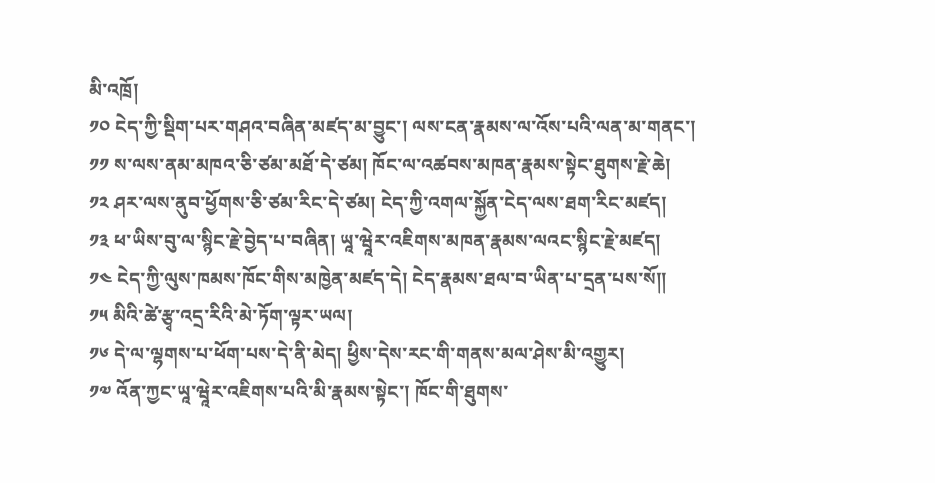མི་འཁྲོ།
༡༠ ངེད་ཀྱི་སྡིག་པར་གཤའ་བཞིན་མཛད་མ་བྱུང་། ལས་ངན་རྣམས་ལ་འོས་པའི་ལན་མ་གནང་།
༡༡ ས་ལས་ནམ་མཁའ་ཅི་ཙམ་མཐོ་དེ་ཙམ། ཁོང་ལ་འཚབས་མཁན་རྣམས་སྟེང་ཐུགས་རྗེ་ཆེ།
༡༢ ཤར་ལས་ནུབ་ཕྱོགས་ཅི་ཙམ་རིང་དེ་ཙམ། ངེད་ཀྱི་འགལ་སྐྱོན་ངེད་ལས་ཐག་རིང་མཛད།
༡༣ ཕ་ཡིས་བུ་ལ་སྙིང་རྗེ་བྱེད་པ་བཞིན། ཡཱ་ཝཱེར་འཇིགས་མཁན་རྣམས་ལའང་སྙིང་རྗེ་མཛད།
༡༤ ངེད་ཀྱི་ལུས་ཁམས་ཁོང་གིས་མཁྱེན་མཛད་དེ། ངེད་རྣམས་ཐལ་བ་ཡིན་པ་དྲན་པས་སོ༎
༡༥ མིའི་ཚེ་རྩྭ་འདྲ་རིའི་མེ་ཏོག་ལྟར་ཡལ།
༡༦ དེ་ལ་ལྷགས་པ་ཕོག་པས་དེ་ནི་མེད། ཕྱིས་དེས་རང་གི་གནས་མལ་ཤེས་མི་འགྱུར།
༡༧ འོན་ཀྱང་ཡཱ་ཝཱེར་འཇིགས་པའི་མི་རྣམས་སྟེང་། ཁོང་གི་ཐུགས་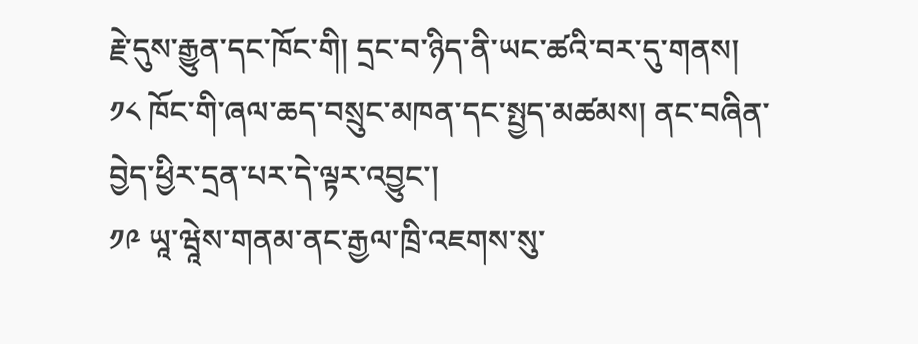རྗེ་དུས་རྒྱུན་དང་ཁོང་གི། དྲང་བ་ཉིད་ནི་ཡང་ཚའི་བར་དུ་གནས།
༡༨ ཁོང་གི་ཞལ་ཆད་བསྲུང་མཁན་དང་སྤྱད་མཚམས། ནང་བཞིན་བྱེད་ཕྱིར་དྲན་པར་དེ་ལྟར་འབྱུང་།
༡༩ ཡཱ་ཝཱེས་གནམ་ནང་རྒྱལ་ཁྲི་འཇགས་སུ་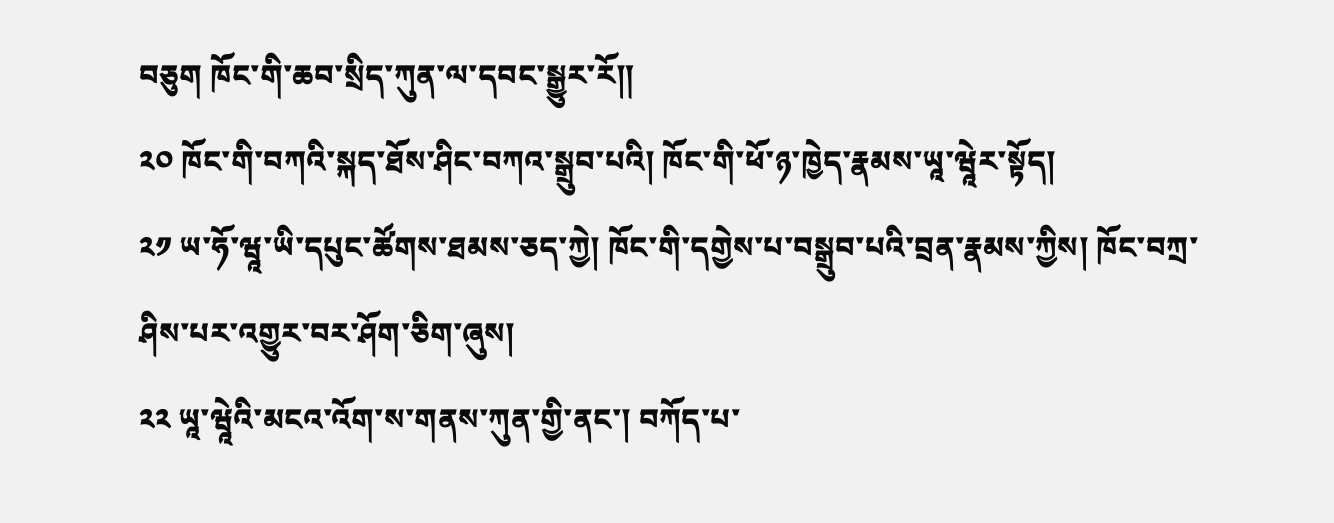བཅུག ཁོང་གི་ཆབ་སྲིད་ཀུན་ལ་དབང་སྒྱུར་རོ༎
༢༠ ཁོང་གི་བཀའི་སྐད་ཐོས་ཤིང་བཀའ་སྒྲུབ་པའི། ཁོང་གི་ཕོ་ཉ་ཁྱེད་རྣམས་ཡཱ་ཝཱེར་སྟོད།
༢༡ ཡ་ཧོ་ཝཱ་ཡི་དཔུང་ཚོགས་ཐམས་ཅད་ཀྱེ། ཁོང་གི་དགྱེས་པ་བསྒྲུབ་པའི་བྲན་རྣམས་ཀྱིས། ཁོང་བཀྲ་ཤིས་པར་འགྱུར་བར་ཤོག་ཅིག་ཞུས།
༢༢ ཡཱ་ཝཱེའི་མངའ་འོག་ས་གནས་ཀུན་གྱི་ནང་། བཀོད་པ་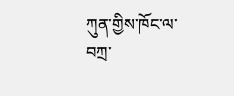ཀུན་གྱིས་ཁོང་ལ་བཀྲ་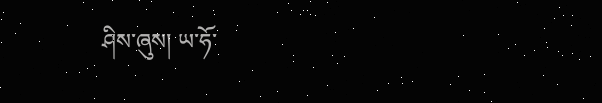ཤིས་ཞུས། ཡ་ཧོ་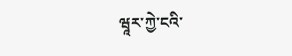ཝཱར་ཀྱེ་ངའི་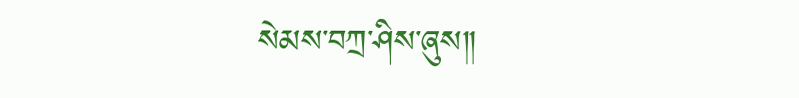སེམས་བཀྲ་ཤིས་ཞུས༎